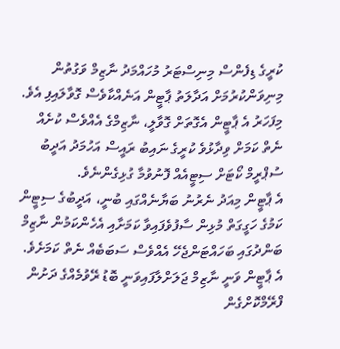ކުރީގެ ޑިފެންސް މިނިސްޓަރު މުހައްމަދު ނާޒިމް ވަގުތުން މިނިވަންކުރުމަށް އަދާލަތު ޕާޓީން އަނެއްކާވެސް ގޮވާލައިފި އެވެ. މިފަހަރު އެ ޕާޓީން އެގޮތަށް ގޮވާލީ، ނާޒިމްގެ އެއްވެސް ކުށެއް ނެތް ކަމަށް ވިދާޅުވެ ކުރީގެ ނައިބު ރައީސް އަހުމަދު އަދީބު ސުޕްރީމް ކޯޓަށް ސިޓީއެއް ފޮނުވުމާ ގުޅިގެންނެވެ.
އެ ޕާޓީން މިއަދު ނެރުނު ބަޔާނެއްގައި ބުނީ، އަދީބުގެ ސިޓީން ކަމުގެ ހަގީގަތް މުޅިން ސާފުވެފައިވާ ކަމަށާއި އެހެންކަމުން ނާޒިމް ބަންދުގައި ބަހައްޓަންޖެހޭ އެއްވެސް ސަބަބެއް ނެތް ކަމަށެވެ. އެ ޕާޓީން ވަނީ ނާޒިމް ޖަލަށްލާފައިވަނީ ބޮޑު ރޭވުމެއްގެ ދަށުން ފްރޭމްކޮށްގެން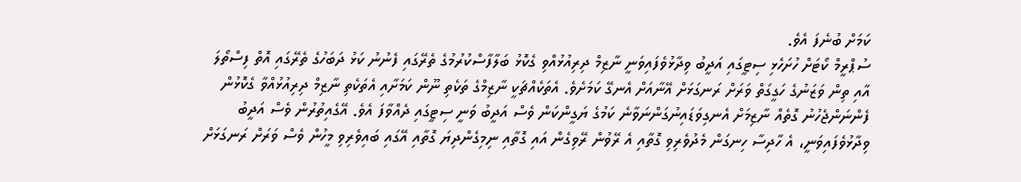ކަމަށް ބުނެފަ އެވެ.
ސުޕްރީމް ކޯޓަށް ހުށަހެޅި ސިޓީގައި އަދީބު ވިދާޅުވެފައިވަނީ ނާޒިމް ދިރިއުޅުއްވި ގެކޮޅު ބަލާފާސްކުރުމުގެ ތެރޭގައި ފެނުނު ކަޅު ދަބަހުގެ ތެރޭގައި އޮތް ފިސްތޯލަ އާއި ތިން ވަޒަނުގެ ހަގީގަތް ވަރަށް ރަނގަޅަށް އޭނާއަށް އެނގޭ ކަމަށެވެ. އެތަކެއްޗަކީ ނާޒިމްގެ ތަކެތި ނޫން ކަމަށާއި އެތަކެތި ނާޒިމް ދިރިއުޅުއްވާ ގެކޮޅުން ފެންނަންޖެހުނު ގޮތެއް ނާޒިމަށް އެނގިވަޑައިނުގަންނަވާނެ ކަމުގެ ޔަގީންކަން ވެސް އަދީބު ވަނީ ސިޓީގައި ދެއްވާފަ އެވެ. އޭގެއިތުރުން ވެސް އަދީބު ވިދާޅުވެފައިވަނީ، އެ ހާދިސާ ހިނގަން މެދުވެރިވި ގޮތާއި އެ ރޭވުން ރޭވިގެން އައި ގޮތާއި ނިމިގެންދިޔަ ގޮތާއި އޭގައި ބައިވެރިވި މީހުން ވެސް ވަރަށް ރަނގަޅަށް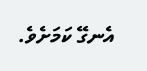އެނގޭ ކަމަށެވެ.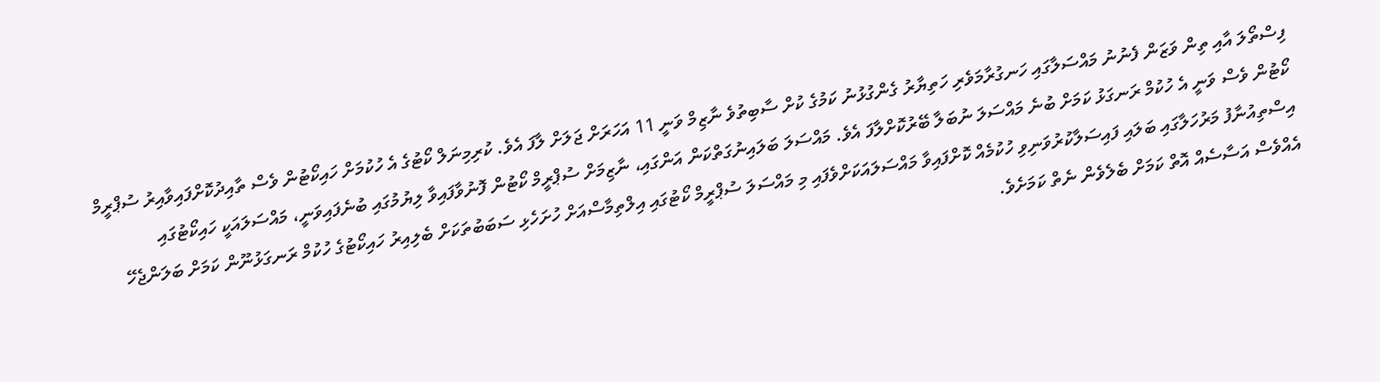ފިސްތޯލަ އާއި ތިން ވަޒަން ފެނުނު މައްސަލާގައި ހަނގުރާމަވެރި ހަތިޔާރު ގެންގުޅުނު ކަމުގެ ކުށް ސާބިތުވެ ނާޒިމް ވަނީ 11 އަހަރަށް ޖަލަށް ލާފަ އެވެ. ކުރިމިނަލް ކޯޓުގެ އެ ހުކުމަށް ހައިކޯޓުން ވެސް ތާއިދުކޮށްފައިވާއިރު ސުޕްރީމް ކޯޓުން ވެސް ވަނީ އެ ހުކުމް ރަނގަޅު ކަމަށް ބުނެ މައްސަލަ ނުބަލާ ބޭރުކޮށްލާފަ އެވެ. މައްސަލަ ބަލައިނުގަތްކަން އަންގައި، ނާޒިމަށް ސުޕްރީމް ކޯޓުން ފޮނުވާފައިވާ ލިޔުމުގައި ބުނެފައިވަނީ، މައްސަލައަކީ ހައިކޯޓުގައި އިސްތިއުނާފު މަރުހަލާގައި ބަލައި ފައިސަލާކުރުވަނިވި ހުކުމެއް ކޮށްފައިވާ މައްސަލައަކަށްވެފައި މި މައްސަލަ ސުޕްރީމް ކޯޓުގައި އިލްތިމާސްއަށް ހުށަހެޅި ސަބަބުތަކަށް ބެލިއިރު ހައިކޯޓުގެ ހުކުމް ރަނގަޅުނޫން ކަމަށް ބަލަންޖެހޭ އެއްވެސް އަސާސެއް އޮތް ކަމަށް ބެލެވެން ނެތް ކަމަށެވެ.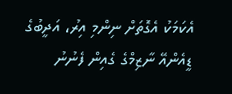އެކަމަކު އެގޮތަށް ނިންމި އިރު، އަދީބުގެ ޑީއެންއޭ ނާޒިމްގެ ގެއިން ފެނުނު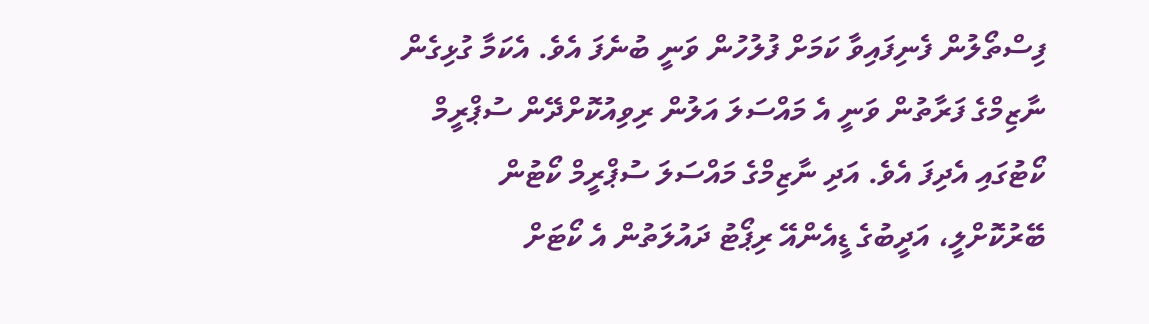ފިސްތޯލުން ފެނިފައިވާ ކަމަށް ފުލުހުން ވަނީ ބުނެފަ އެވެ. އެކަމާ ގުޅިގެން ނާޒިމްގެ ފަރާތުން ވަނީ އެ މައްސަލަ އަލުން ރިވިއުކޮށްދޭން ސުޕްރީމް ކޯޓުގައި އެދިފަ އެވެ. އަދި ނާޒިމްގެ މައްސަލަ ސުޕްރީމް ކޯޓުން ބޭރުކޮށްލީ، އަދީބުގެ ޑީއެންއޭ ރިޕޯޓު ދައުލަތުން އެ ކޯޓަށް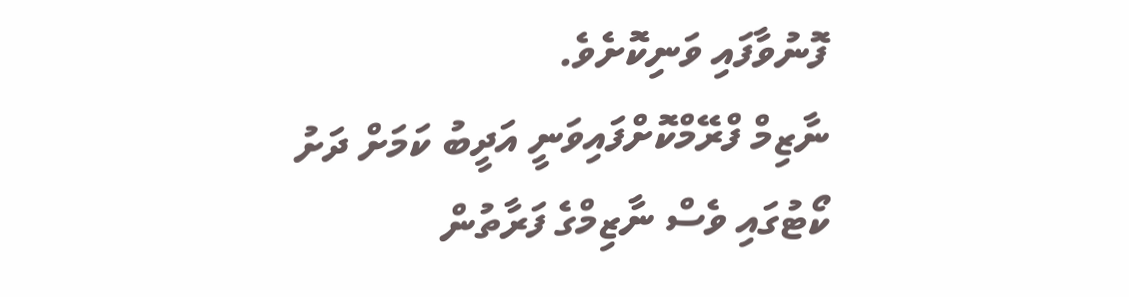ފޮނުވާފައި ވަނިކޮށެވެ.
ނާޒިމް ފްރޭމްކޮށްފައިވަނީ އަދީބު ކަމަށް ދަށު ކޯޓުގައި ވެސް ނާޒިމްގެ ފަރާތުން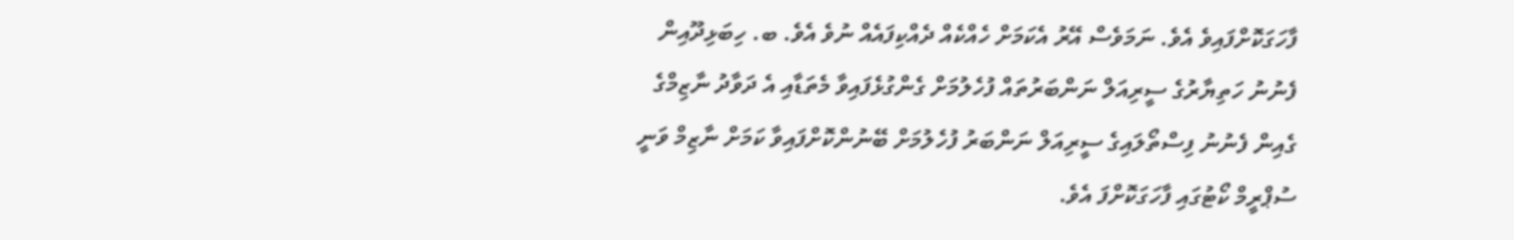ފާހަގަކޮށްފައިވެ އެވެ. ނަމަވެސް އޭރު އެކަމަށް ހެއްކެއް ދެއްކިފައެއް ނުވެ އެވެ. ބ. ހިބަޅިދޫއިން ފެނުނު ހަތިޔާރުގެ ސީރިއަލް ނަންބަރުތައް ފުހެލުމަށް ގެންގުޅެފައިވާ މެތަޑާއި އެ ދަވާދު ނާޒިމްގެ ގެއިން ފެނުނު ފިސްތޯލައިގެ ސީރިއަލް ނަންބަރު ފުހެލުމަށް ބޭނުންކޮށްފައިވާ ކަމަށް ނާޒިމް ވަނީ ސުޕްރީމް ކޯޓުގައި ފާހަގަކޮށްފަ އެވެ.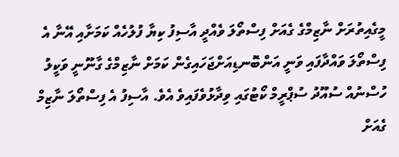މީގެއިތުރަށް ނާޒިމްގެ ގެއަށް ފިސްތޯލަ ވެއްދީ އާސިފު ކިޔާ ފުލުހެއް ކަމަށާއި އޭނާ އެ ފިސްތޯލަ ވައްދާފައި ވަނީ އަންބޮނޑިއަށްޖަހައިގެން ކަމަށް ނާޒިމްގެ ގާނޫނީ ވަކީލު ހުސްނުއް ސުއޫދު ސުޕްރީމް ކޯޓުގައި ވިދާޅުވެފައިވެ އެވެ. އާސިފު އެ ފިސްތޯލަ ނާޒިމް ގެއަށް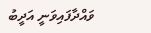ވައްދާފައިވަނީ އަދީބު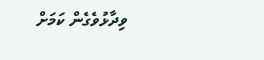ވިދާޅުވެގެން ކަމަށް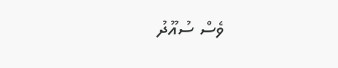ވެސް ސުއޫދު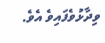ވިދާޅުވެފައިވެ އެވެ.